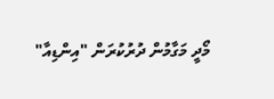މޯދީ މަގާމުން ދުރުކުރަން "އިންޑިއާ"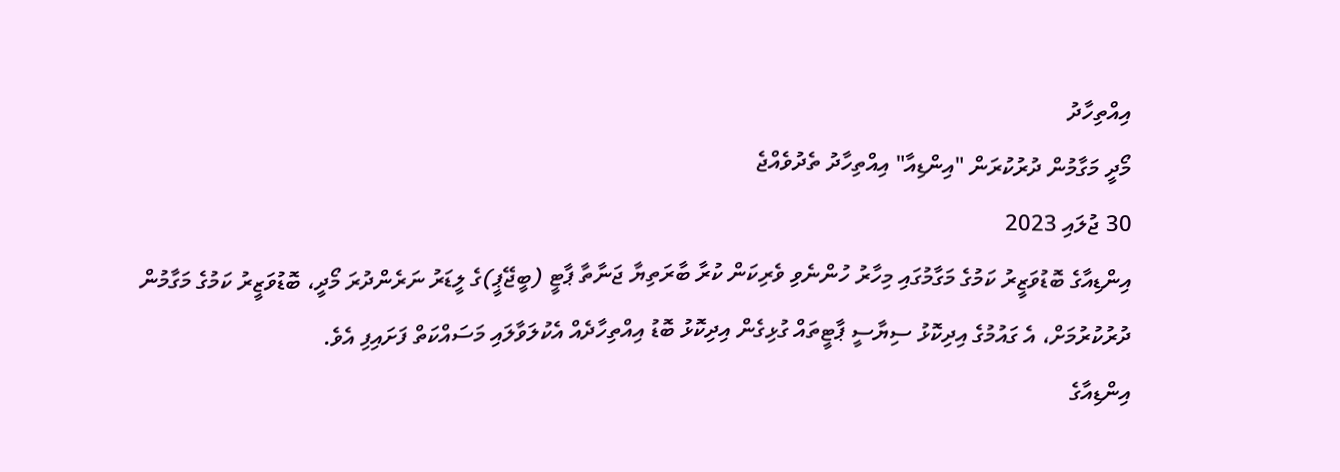އިއްތިހާދު
މޯދީ މަގާމުން ދުރުކުރަން "އިންޑިއާ" އިއްތިހާދު ތެދުވެއްޖެ
30 ޖުލައި 2023
އިންޑިއާގެ ބޮޑުވަޒީރު ކަމުގެ މަގާމުގައި މިހާރު ހުންނެވި ވެރިކަން ކުރާ ބާރަތިޔާ ޖަނާތާ ޕާޓީ (ބީޖޭޕީ)ގެ ލީޑަރު ނަރެންދުރަ މޯދީ، ބޮޑުވަޒީރު ކަމުގެ މަގާމުން ދުރުކުރުމަށް، އެ ގައުމުގެ އިދިކޮޅު ސިޔާސީ ޕާޓީތައް ގުޅިގެން އިދިކޮޅު ބޮޑު އިއްތިހާދެއް އެކުލަވާލައި މަސައްކަތް ފަށައިފި އެވެ.
އިންޑިއާގެ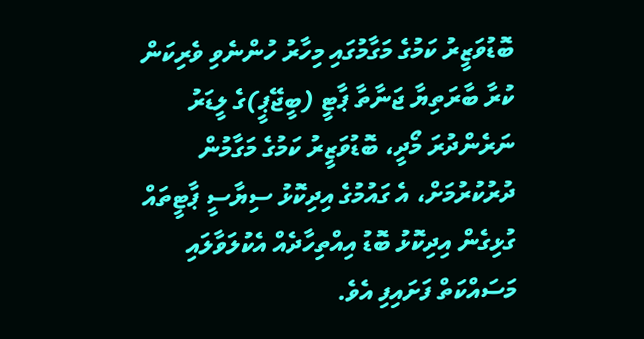ބޮޑުވަޒީރު ކަމުގެ މަގާމުގައި މިހާރު ހުންނެވި ވެރިކަން ކުރާ ބާރަތިޔާ ޖަނާތާ ޕާޓީ (ބީޖޭޕީ)ގެ ލީޑަރު ނަރެންދުރަ މޯދީ، ބޮޑުވަޒީރު ކަމުގެ މަގާމުން ދުރުކުރުމަށް، އެ ގައުމުގެ އިދިކޮޅު ސިޔާސީ ޕާޓީތައް ގުޅިގެން އިދިކޮޅު ބޮޑު އިއްތިހާދެއް އެކުލަވާލައި މަސައްކަތް ފަށައިފި އެވެ.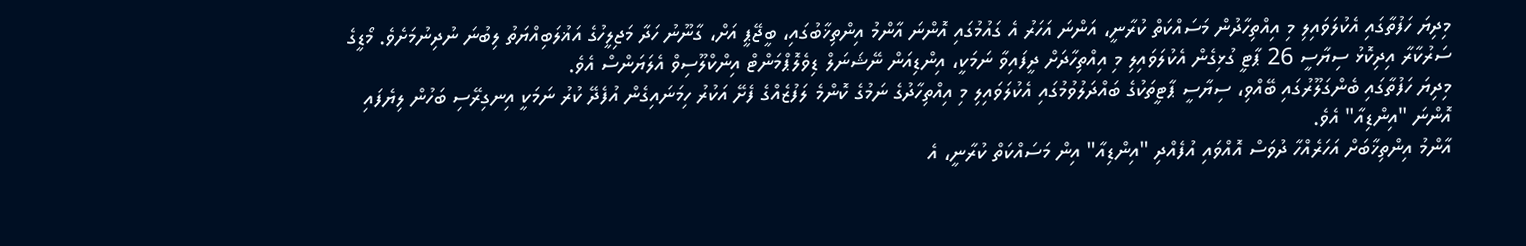މިދިޔަ ހަފުތާގައި އެކުލަވައިލި މި އިއްތިހާދުން މަސައްކަތް ކުރާނީ، އަންނަ އަހަރު އެ ގައުމުގައި އޮންނަ އާންމު އިންތިޚާބުގައި، ބީޖޭޕީ އަށް، ގާނޫނު ހަދާ މަޖިލީހުގެ އަޣުލަބިއްޔަތު ލިބުނަ ނުދިނުމަށެވެ. މޯޑީގެ ސަރުކާރާ އިދިކޮޅު ސިޔާސީ 26 ޕާޓީ ގުޅިގެން އެކުލަވައިލި މި އިއްތިހާދަށް ދީފައިވާ ނަމަކީ، އިންޑިއަން ނޭޝަނަލް ޑިވެލޮޕްމަންޓް އިންކްލޫސިވް އެލަޔަންސް އެވެ.
މިދިޔަ ހަފުތާގައި ބެންގަލޫރުގައި ބޭއްވި، ސިޔާސީ ޕާޓީތަކުގެ ބައްދަލުވުމުގައި އެކުލަވައިލި މި އިއްތިހާދުގެ ނަމުގެ ކޮންމެ ލަފުޒެއްގެ ފެށޭ އަކުރު ހިމަނައިގެން އުފެދޭ ކުރު ނަމަކީ އިނގިރޭސި ބަހުން ލިޔެފައި އޮންނަ "އިންޑިއާ" އެވެ.
އާންމު އިންތިޚާބަށް އަހަރެއްހާ ދުވަސް އޮއްވައި އުފެއްދި "އިންޑިއާ" އިން މަސައްކަތް ކުރާނީ، އެ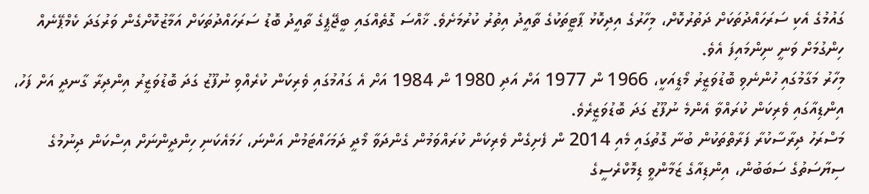ގައުމުގެ އެކި ސަރަހައްދުތަކަށް ދަތުރުކޮށް، މިހާރުގެ އިދިކޮޅު ޕާޓީތަކުގެ ތާއީދު އިތުރު ކުރުމަށެވެ. ޚާއްސަ ގޮތެއްގައި ބީޖޭޕީގެ ތާއީދު ބޮޑު ސަރަހައްދުތަކަށް އަމާޒުކޮށްގެން ވަރުގަދަ ކެމްޕޭނެއް ހިންގުމަށް ވަނީ ނިންމައިފަ އެވެ.
މިހާރު މަގާމުގައި ހުންނެވި ބޮޑުވަޒީރު މޯޑީއަކީ، 1966 ން 1977 އަށް އަދި 1980 ން 1984 އަށް އެ ގައުމުގައި ވެރިކަން ކުރެއްވި ނުފޫޒު ގަދަ ބޮޑުވަޒީރު އިންދިރާ ގާނދީ އަށް ފަހު، އިންޑިއާގައި ވެރިކަން ކުރައްވާ އެންމެ ނުފޫޒު ގަދަ ބޮޑުވަޒީރެވެ.
މަސްރަހު ދިރާސާކުރާ ފަރާތްތަކުން ބުނާ ގޮތުގައި މެއި 2014 ން ފެށިގެން ވެރިކަން ކުރައްވަމުން ގެންދަވާ މޯދީ ދަމަހައްޓަމުން އަންނަ، ހަމައެކަނި ހިންދީންނަށް އިސްކަން ދިނުމުގެ ސިޔާސަތުގެ ސަބަބުން، އިންޑިއާގެ ޒަމާންވީ ޑިމޮކްރެސީގެ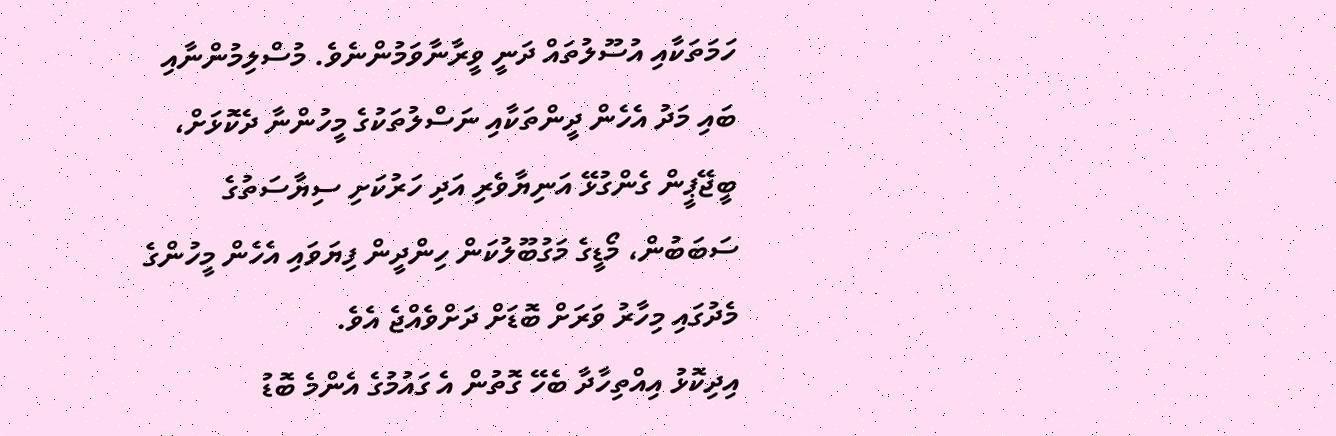ހަމަތަކާއި އުސޫލުތައް ދަނީ ވީރާނާވަމުންނެވެ. މުސްލިމުންނާއި ބައި މަދު އެހެން ދީންތަކާއި ނަސްލުތަކުގެ މީހުންނާ ދެކޮޅަށް، ބީޖޭޕީން ގެންގުޅޭ އަނިޔާވެރި އަދި ހަރުކަށި ސިޔާސަތުގެ ސަބަބުން، މޯޑީގެ މަގުބޫލުކަން ހިންދީން ފިޔަވައި އެހެން މީހުންގެ މެދުގައި މިހާރު ވަރަށް ބޮޑަށް ދަށްވެއްޖެ އެވެ.
އިދިކޮޅު އިއްތިހާދާ ބެހޭ ގޮތުން އެ ގައުމުގެ އެންމެ ބޮޑު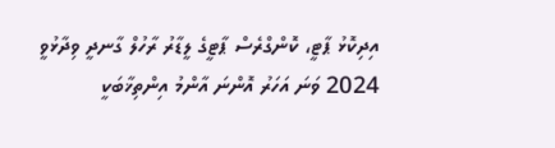އިދިކޮޅު ޕާޓީ، ކޮންގްރެސް ޕާޓީގެ ލީޑާރު ރާހުލް ގާނދީ ވިދާޅުވީ 2024 ވަނަ އަހަރު އޮންނަ އާންމު އިންތިޚާބަކީ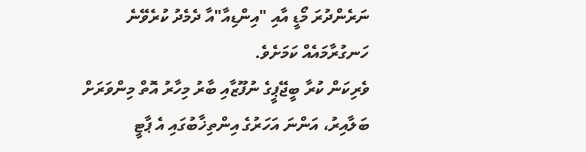ނަރެންދުރަ މޯޑީ އާއި "އިންޑިއާ"އާ ދެމެދު ކުރެވޭނެ ހަނގުރާމައެއް ކަމަށެވެ.
ވެރިކަން ކުރާ ބީޖޭޕީގެ ނުފޫޒާއި ބާރު މިހާރު އޮތް މިންވަރަށް ބަލާއިރު، އަންނަ އަހަރުގެ އިންތިޚާބުގައި އެ ޕާޓީ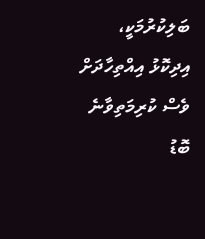ބަލިކުރުމަކީ، އިދިކޮޅު އިއްތިހާދަށް ވެސް ކުރިމަތިވާނެ ބޮޑު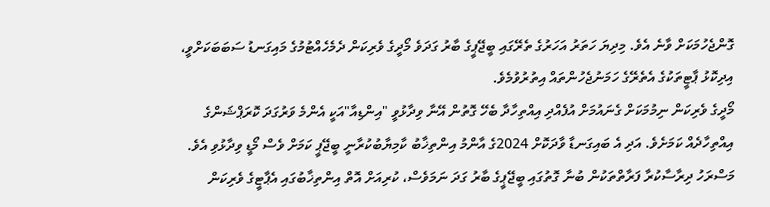ގޮންޖެހުމަކަށް ވާނެ އެވެ. މިދިޔަ ހަތަރު އަހަރުގެ ތެރޭގައި ބީޖޭޕީގެ ބާރު ގަދަވެ މޯދީގެ ވެރިކަން ދެމެހެއްޓުމުގެ މައިގަނޑު ސަބަބަކަށްވީ، އިދިކޮޅު ޕާޓީތަކުގެ އެތެރޭގެ ހަމަނުޖެހުންތައް އިތުރުވުމެވެ.
މޯދީގެ ވެރިކަން ނިމުމަކަށް ގެނައުމަށް އުފެއްދި އިއްތިހާދާ ބެހޭ ގޮތުން އޭނާ ވިދާޅުވީ "އިންޑިއާ"އަކީ އެންމެ ވަރުގަދަ ކޮރަޕްޝަންގެ އިއްތިހާދެއް ކަމަށެވެ. އަދި އެ ބައިގަނޑާ ވާދަކޮށް 2024ގެ އާންމު އިންތިޚާބު ކާމިޔާބުކުރާނީ ބީޖޭޕީ ކަމަށް ވެސް މޯޑީ ވިދާޅުވި އެވެ.
މަސްރަހު ދިރާސާކުރާ ފަރާތްތަކުން ބުނާ ގޮތުގައި ބީޖޭޕީގެ ބާރު ގަދަ ނަމަވެސް، ކުރިއަށް އޮތް އިންތިޚާބުގައި އެޕާޓީގެ ވެރިކަން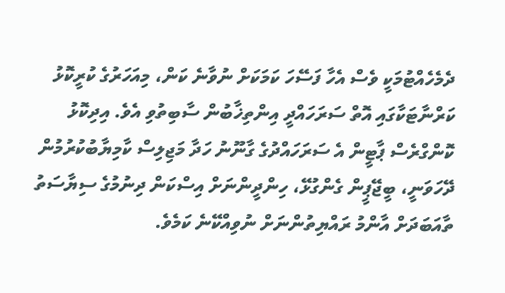ދެމެހެއްޓުމަކީ ވެސް އެހާ ފަސޭހަ ކަމަކަށް ނުވާނެ ކަން، މިއަހަރުގެ ކުރީކޮޅު ކަރްނާޓަކާގައި އޮތް ސަރަހައްދީ އިންތިޚާބުން ސާބިތުވި އެވެ. އިދިކޮޅު ކޮންގްރެސް ޕާޓީން އެ ސަރަހައްދުގެ ގާނޫނު ހަދާ މަޖިލިސް ކާމިޔާބުކުރުމުން ދޭހަވަނީ، ބީޖޭޕީން ގެންގުޅޭ، ހިންދީންނަށް އިސްކަން ދިނުމުގެ ސިޔާސަތު ތާއަބަދަށް އާންމު ރައްޔިތުންނަށް ނުވިއްކޭނެ ކަމެވެ.